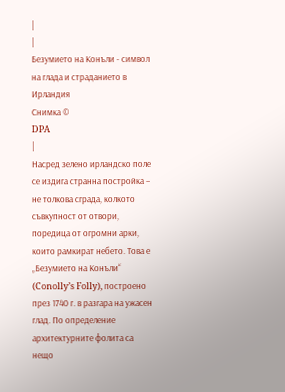|
|
Безумието на Конъли - символ на глада и страданието в Ирландия
Снимка ©
DPA
|
Насред зелено ирландско поле се издига странна постройка – не толкова сграда, колкото съвкупност от отвори, поредица от огромни арки, които рамкират небето. Това е „Безумието на Конъли“ (Conolly’s Folly), построено през 1740 г. в разгара на ужасен глад. По определение архитектурните фолита са нещо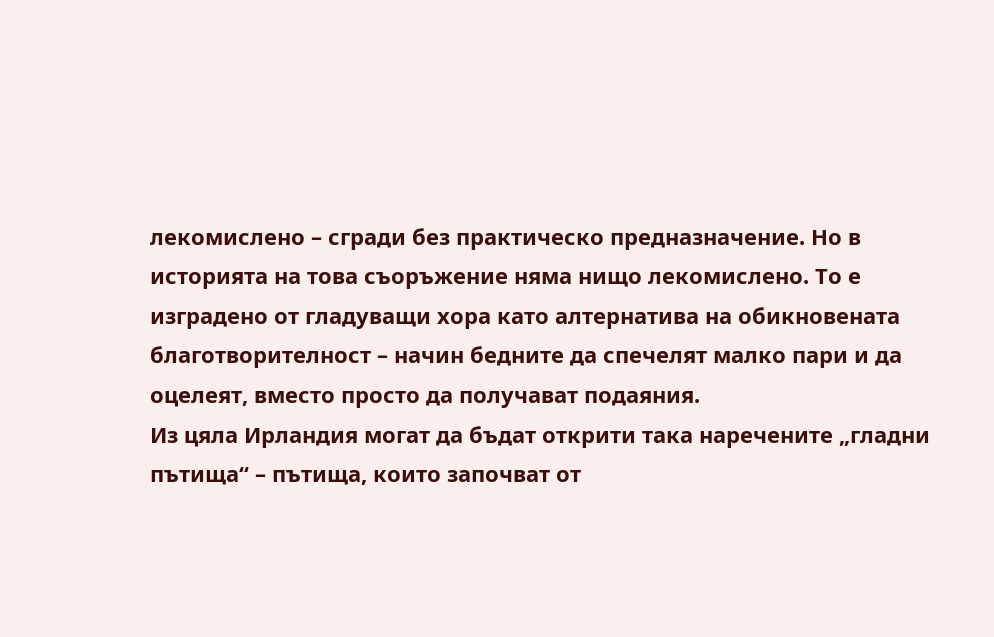лекомислено – сгради без практическо предназначение. Но в историята на това съоръжение няма нищо лекомислено. То е изградено от гладуващи хора като алтернатива на обикновената благотворителност – начин бедните да спечелят малко пари и да оцелеят, вместо просто да получават подаяния.
Из цяла Ирландия могат да бъдат открити така наречените „гладни пътища“ – пътища, които започват от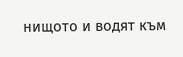нищото и водят към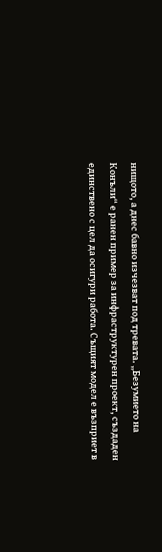нищото, а днес бавно изчезват под тревата. „Безумието на Конъли“ е ранен пример за инфраструктурен проект, създаден единствено с цел да осигури работа. Същият модел е възприет в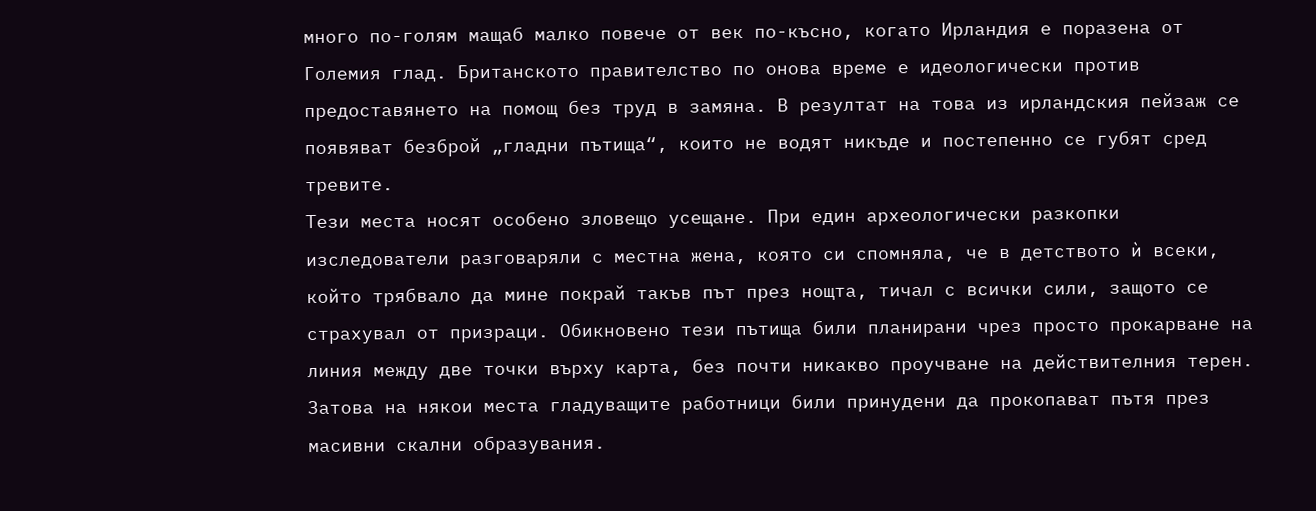много по-голям мащаб малко повече от век по-късно, когато Ирландия е поразена от Големия глад. Британското правителство по онова време е идеологически против предоставянето на помощ без труд в замяна. В резултат на това из ирландския пейзаж се появяват безброй „гладни пътища“, които не водят никъде и постепенно се губят сред тревите.
Тези места носят особено зловещо усещане. При един археологически разкопки изследователи разговаряли с местна жена, която си спомняла, че в детството ѝ всеки, който трябвало да мине покрай такъв път през нощта, тичал с всички сили, защото се страхувал от призраци. Обикновено тези пътища били планирани чрез просто прокарване на линия между две точки върху карта, без почти никакво проучване на действителния терен. Затова на някои места гладуващите работници били принудени да прокопават пътя през масивни скални образувания.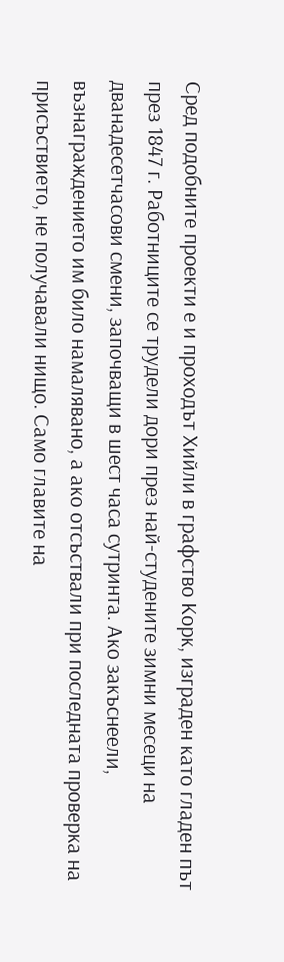Сред подобните проекти е и проходът Хийли в графство Корк, изграден като гладен път през 1847 г. Работниците се трудели дори през най-студените зимни месеци на дванадесетчасови смени, започващи в шест часа сутринта. Ако закъснеели, възнаграждението им било намалявано, а ако отсъствали при последната проверка на присъствието, не получавали нищо. Само главите на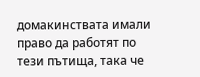домакинствата имали право да работят по тези пътища, така че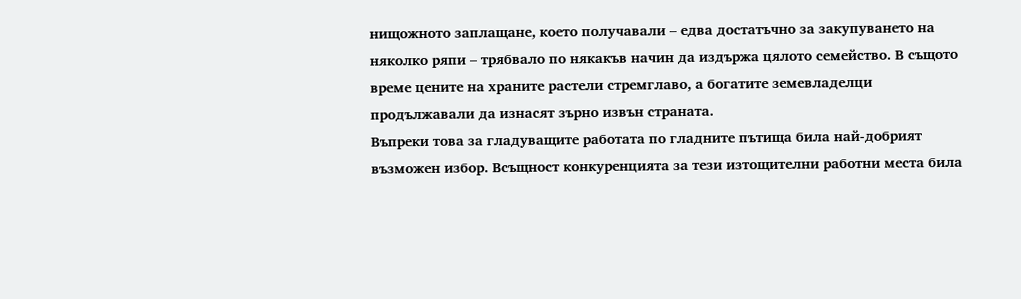нищожното заплащане, което получавали – едва достатъчно за закупуването на няколко ряпи – трябвало по някакъв начин да издържа цялото семейство. В същото време цените на храните растели стремглаво, а богатите земевладелци продължавали да изнасят зърно извън страната.
Въпреки това за гладуващите работата по гладните пътища била най-добрият възможен избор. Всъщност конкуренцията за тези изтощителни работни места била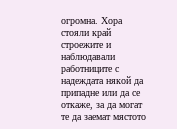огромна. Хора стояли край строежите и наблюдавали работниците с надеждата някой да припадне или да се откаже, за да могат те да заемат мястото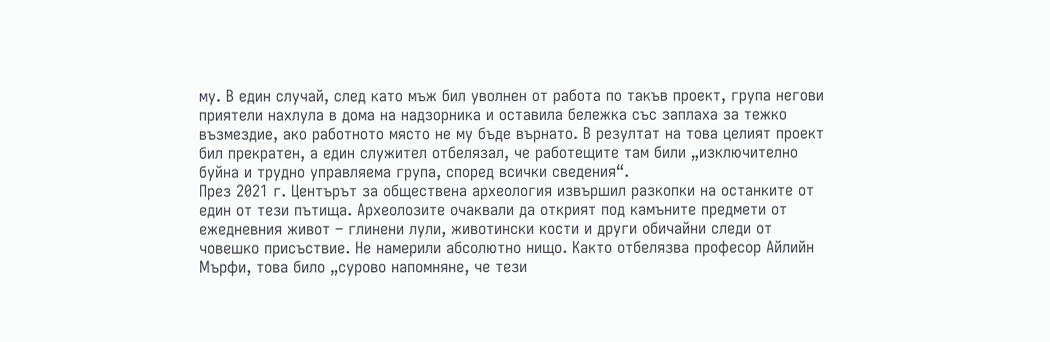му. В един случай, след като мъж бил уволнен от работа по такъв проект, група негови приятели нахлула в дома на надзорника и оставила бележка със заплаха за тежко възмездие, ако работното място не му бъде върнато. В резултат на това целият проект бил прекратен, а един служител отбелязал, че работещите там били „изключително буйна и трудно управляема група, според всички сведения“.
През 2021 г. Центърът за обществена археология извършил разкопки на останките от един от тези пътища. Археолозите очаквали да открият под камъните предмети от ежедневния живот – глинени лули, животински кости и други обичайни следи от човешко присъствие. Не намерили абсолютно нищо. Както отбелязва професор Айлийн Мърфи, това било „сурово напомняне, че тези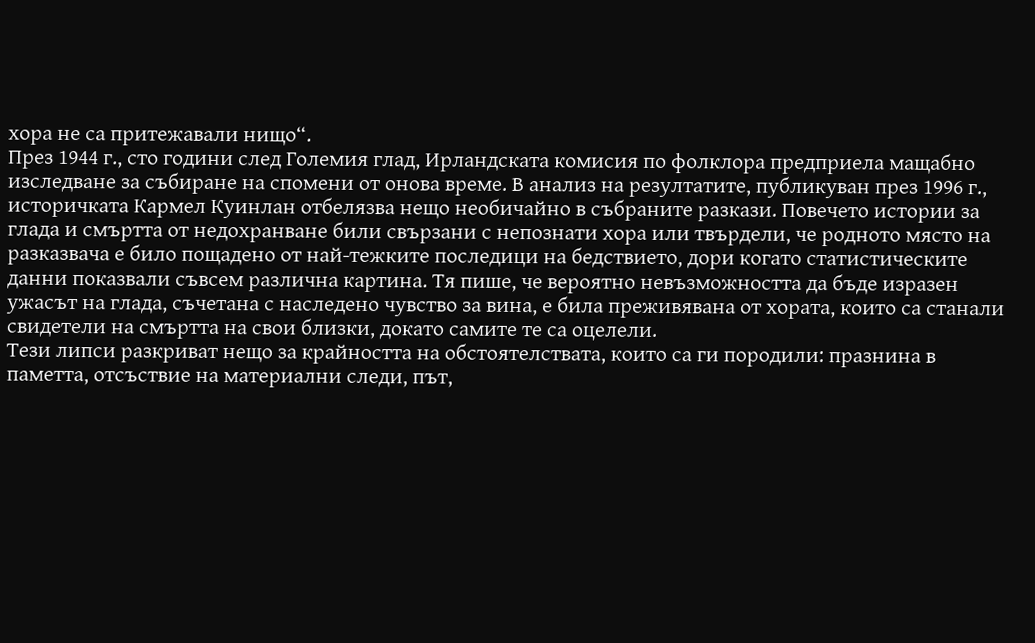хора не са притежавали нищо“.
През 1944 г., сто години след Големия глад, Ирландската комисия по фолклора предприела мащабно изследване за събиране на спомени от онова време. В анализ на резултатите, публикуван през 1996 г., историчката Кармел Куинлан отбелязва нещо необичайно в събраните разкази. Повечето истории за глада и смъртта от недохранване били свързани с непознати хора или твърдели, че родното място на разказвача е било пощадено от най-тежките последици на бедствието, дори когато статистическите данни показвали съвсем различна картина. Тя пише, че вероятно невъзможността да бъде изразен ужасът на глада, съчетана с наследено чувство за вина, е била преживявана от хората, които са станали свидетели на смъртта на свои близки, докато самите те са оцелели.
Тези липси разкриват нещо за крайността на обстоятелствата, които са ги породили: празнина в паметта, отсъствие на материални следи, път,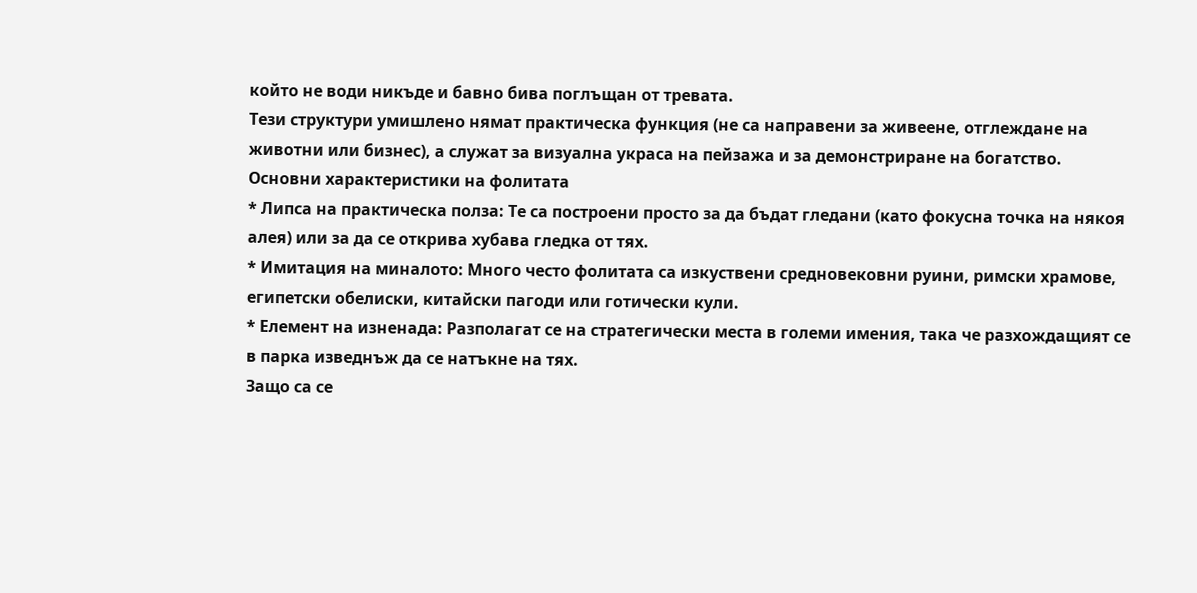който не води никъде и бавно бива поглъщан от тревата.
Тези структури умишлено нямат практическа функция (не са направени за живеене, отглеждане на животни или бизнес), а служат за визуална украса на пейзажа и за демонстриране на богатство.
Основни характеристики на фолитата
* Липса на практическа полза: Те са построени просто за да бъдат гледани (като фокусна точка на някоя алея) или за да се открива хубава гледка от тях.
* Имитация на миналото: Много често фолитата са изкуствени средновековни руини, римски храмове, египетски обелиски, китайски пагоди или готически кули.
* Елемент на изненада: Разполагат се на стратегически места в големи имения, така че разхождащият се в парка изведнъж да се натъкне на тях.
Защо са се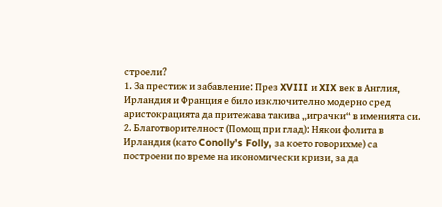строели?
1. За престиж и забавление: През XVIII и XIX век в Англия, Ирландия и Франция е било изключително модерно сред аристокрацията да притежава такива „играчки“ в именията си.
2. Благотворителност (Помощ при глад): Някои фолита в Ирландия (като Conolly’s Folly, за което говорихме) са построени по време на икономически кризи, за да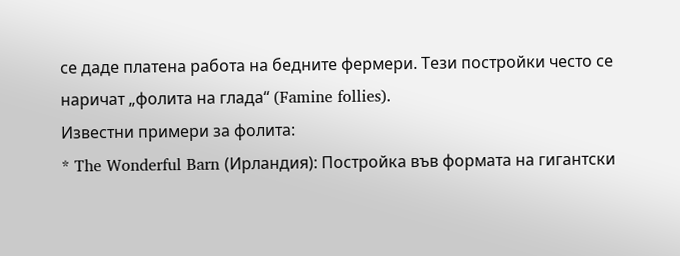се даде платена работа на бедните фермери. Тези постройки често се наричат „фолита на глада“ (Famine follies).
Известни примери за фолита:
* The Wonderful Barn (Ирландия): Постройка във формата на гигантски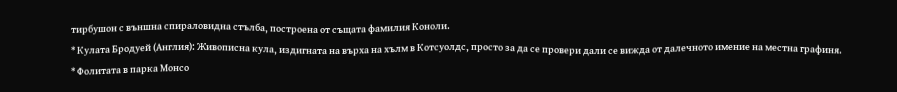тирбушон с външна спираловидна стълба, построена от същата фамилия Коноли.
* Кулата Бродуей (Англия): Живописна кула, издигната на върха на хълм в Котсуолдс, просто за да се провери дали се вижда от далечното имение на местна графиня.
* Фолитата в парка Монсо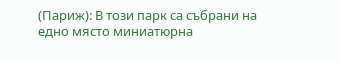(Париж): В този парк са събрани на едно място миниатюрна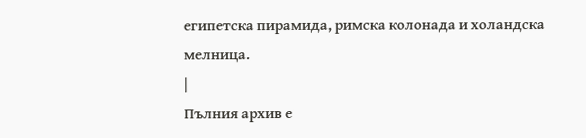египетска пирамида, римска колонада и холандска мелница.
|
Пълния архив е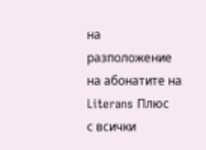на разположение на абонатите на Literans Плюс
с всички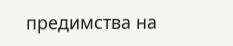предимства на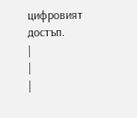цифровият достъп.
|
|
|